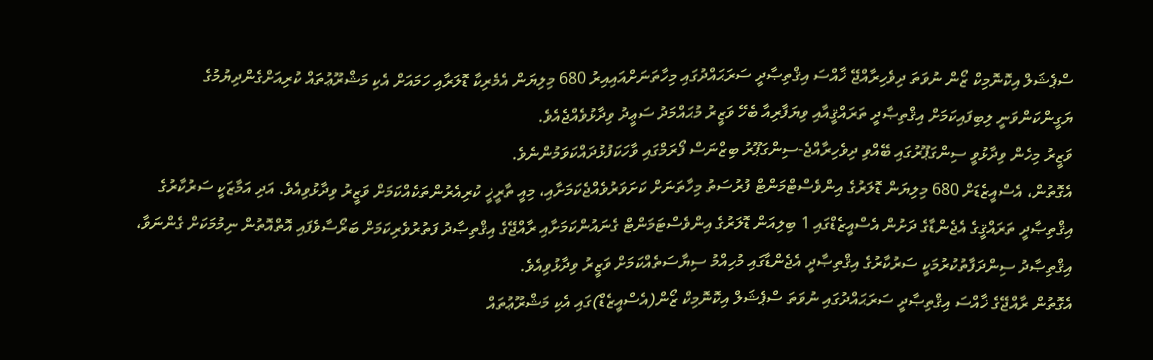ސްޕެޝަލް އިކޮނޮމިކް ޒޯން ނުވަތަ ދިވެހިރާއްޖޭ ޚާއްސަ އިޤްތިޞާދީ ސަރަޙައްދުގައި މިހާތަނަށްއައިއިރު 680 މިލިޔަން އެމެރިކާ ޑޮލަރާއި ހަމައަށް އެކި މަޝްރޫޢުތައް ކުރިއަށްގެންދިޔުމުގެ ޔަގީންކަންވަނީ ލިބިފައިކަމަށް އިޤްތިޞާދީ ތަރައްޤީއާއި ވިޔަފާރިއާ ބެހޭ ވަޒީރު މުޙައްމަދު ސަޢީދު ވިދާޅުވެއްޖެއެވެ.
ވަޒީރު މިހެން ވިދާޅުވީ ސިންގަޕޫރުގައި ބޭއްވި ދިވެހިރާއްޖެ-ސިންގަޕޫރު ބިޒްނަސް ފޯރަމްގައި ވާހަކަފުޅުދައްކަވަމުންނެވެ.
އެގޮތުން، އެސްއީޒެޑަށް 680 މިލިޔަން ޑޮލަރުގެ އިންވެސްޓްމަންޓް ފުރުސަތު މިހާތަނަށް ކަށަވަރުވެއްޖެކަމަށާއި، މިއީ ތާރީޚީ ކުރިއެރުންތަކެއްކަމަށް ވަޒީރު ވިދާޅުވިއެވެ. އަދި އަމާޒަކީ ސަރުކާރުގެ އިޤްތިޞާދީ ތަރައްޤީގެ އެޖެންޑާގެ ދަށުން އެސްއީޒެޑްގައި 1 ބިލިއަން ޑޮލަރުގެ އިންވެސްޓަމަންޓް ގެނައުންކަމަށާއި ރާއްޖޭގެ އިޤްތިޞާދު ފަތުރުވެރިކަމަށް ބަރޯސާވެފައި އޮތްއޮތުން ނިމުމަކަށް ގެންނަވާ، އިޤްތިޞާދު ސިންދަފާތުކުރުމަކީ ސަރުކާރުގެ އިޤްތިޞާދީ އެޖެންޑާގައި މުހިއްމު ސިޔާސަތެއްކަމަށް ވަޒީރު ވިދާޅުވިއެވެ.
އެގޮތުން ރާއްޖޭގެ ޚާއްސަ އިޤްތިޞާދީ ސަރަޙައްދުގައި ނުވަތަ ސްޕެޝަލް އިކޮނޮމިކް ޒޯން(އެސްއީޒެޑް)ގައި އެކި މަޝްރޫޢުތައް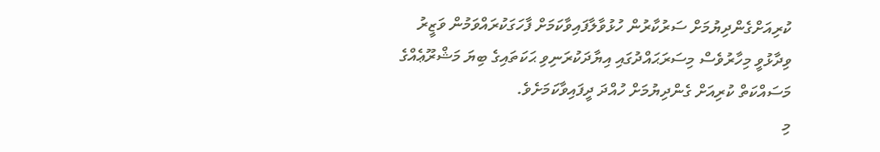ކުރިއަށްގެންދިޔުމަށް ސަރުކާރުން ހުޅުވާލާފައިވާކަމަށް ފާހަގަކުރައްވަމުން ވަޒީރު ވިދާޅުވީ މިހާރުވެސް މިސަރަޙައްދުގައި އިޔާދަކުރަނިވި ޙަކަތައިގެ ބިޔަ މަޝްރޫޢެއްގެ މަސައްކަތް ކުރިއަށް ގެންދިޔުމަށް ހުއްދަ ދީފައިވާކަމަށެވެ.
މި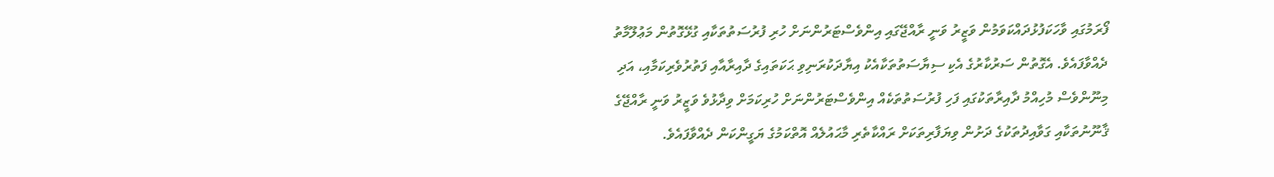ފޯރަމުގައި ވާހަކަފުޅުދައްކަވަމުން ވަޒީރު ވަނީ ރާއްޖޭގައި އިންވެސްޓަރުންނަށް ހުރި ފުރުސަތުތަކާއި ގުޅޭގޮތުން މަޢުލޫމާތު ދެއްވާފައެވެ. އެގޮތުން ސަރުކާރުގެ އެކި ސިޔާސަތުތަކާއެކު އިޔާދަކުރަނިވި ޙަކަތައިގެ ދާއިރާއާއި ފަތުރުވެރިކަމާއި، އަދި މިނޫންވެސް މުހިއްމު ދާއިރާތަކުގައި ފަހި ފުރުސަތުތަކެއް އިންވެސްޓަރުންނަށް ހުރިކަމަށް ވިދާޅުވެ ވަޒީރު ވަނީ ރާއްޖޭގެ ޤާނޫނުތަކާއި ގަވާއިދުތަކުގެ ދަށުން ވިޔަފާރިތަކަށް ރައްކާތެރި މާޙައުލެއް އޮތްކަމުގެ ޔަގީންކަން ދެއްވާފައެވެ.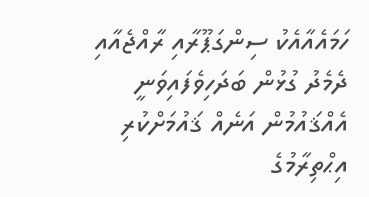ހަމައެއާއެކު ސިންގަޕޫރާއި ރާއްޖެއާއި ދެމެދު ގުޅުން ބަދަހިވެފައިވަނީ އެއްޤައުމުން އަނެއް ޤައުމަށްކުރި އިޙްތިރާމުގެ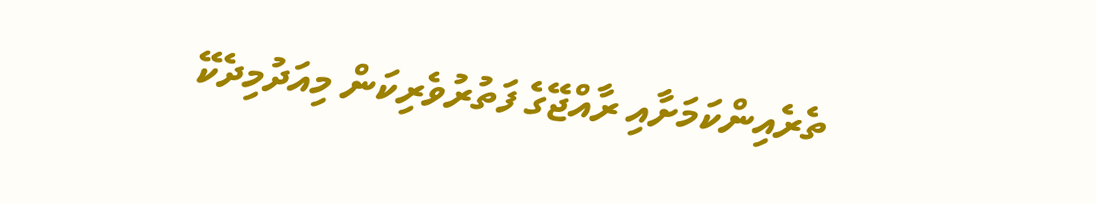ތެރެއިންކަމަށާއި ރާއްޖޭގެ ފަތުރުވެރިކަން މިއަދުމިދެކޭ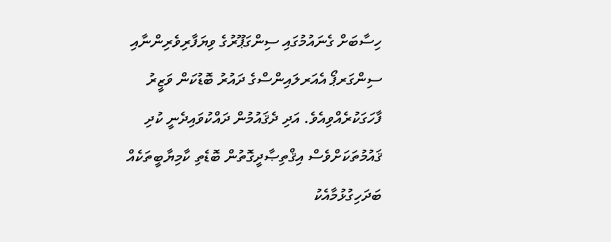ހިސާބަށް ގެނައުމުގައި ސިންގަޕޫރުގެ ވިޔަފާރިވެރިންނާއި ސިންގަރޕޯ އެއަރލައިންސްގެ ދައުރު ބޮޑުކަން ވަޒީރު ފާހަގަކުރެއްވިއެވެ. އަދި ދެޤައުމުން ދައްކުވައިދެނީ ކުދި ޤައުމުތަކަށްވެސް އިޤްތިޞާދީގޮތުން ބޮޑެތި ކާމިޔާބީތަކެއް ބަދަހިގުޅުމާއެކު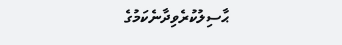ޙާސިލުކުރެވިދާނެކަމުގެ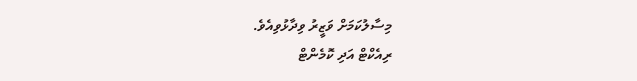މިސާލުކަމަށް ވަޒީރު ވިދާޅުވިއެވެ.
ރިއެކްޓް އަދި ކޮމެންޓް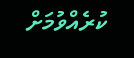ކުރެއްވުމަށް